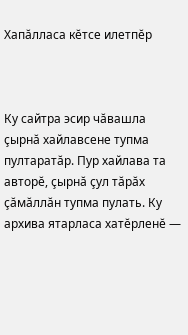Хапăлласа кĕтсе илетпĕр



Ку сайтра эсир чăвашла çырнă хайлавсене тупма пултаратăр. Пур хайлава та авторĕ, çырнă çул тăрăх çăмăллăн тупма пулать. Ку архива ятарласа хатĕрленĕ —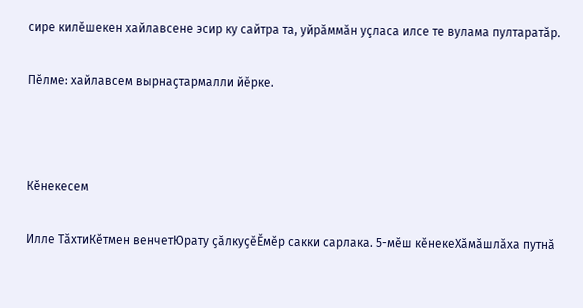сире килĕшекен хайлавсене эсир ку сайтра та, уйрăммăн уçласа илсе те вулама пултаратăр.

Пӗлме: хайлавсем вырнаҫтармалли йӗрке.



Кĕнекесем

Илле ТăхтиКĕтмен венчетЮрату ҫӑлкуҫӗĔмĕр сакки сарлака. 5-мĕш кĕнекеХăмăшлăха путнă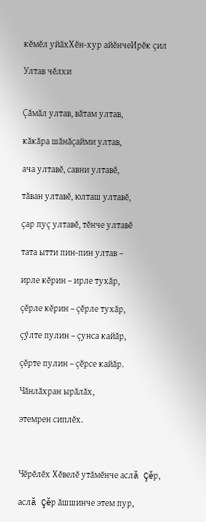кĕмĕл уйăхХĕн-хур айĕнчеИрĕк çил

Ултав чĕлхи


Çăмăл ултав, вăтам ултав,

кăкăра шăнăçайми ултав,

ача ултавĕ, савни ултавĕ,

тăван ултавĕ, юлташ ултавĕ,

çар пуç ултавĕ, тĕнче ултавĕ

тата ытти пин-пин ултав –

ирле кĕрин – ирле тухăр,

çĕрле кĕрин – çĕрле тухăр,

çӳлте пулин – çунса кайăр,

çĕрте пулин – çĕрсе кайăр.

Чăнлăхран ырăлăх,

этемрен сиплĕх.



Чĕрĕлĕх Хĕвелĕ утăмĕнче аслă Çĕр,

аслă Çĕр ăшшинче этем пур,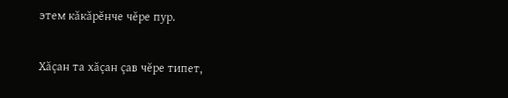этем кăкăрĕнче чĕре пур.

Хăçан та хăçан çав чĕре типет,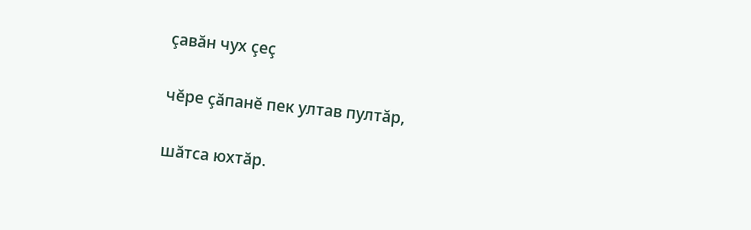çавăн чух çеç

чĕре çăпанĕ пек ултав пултăр,

шăтса юхтăр.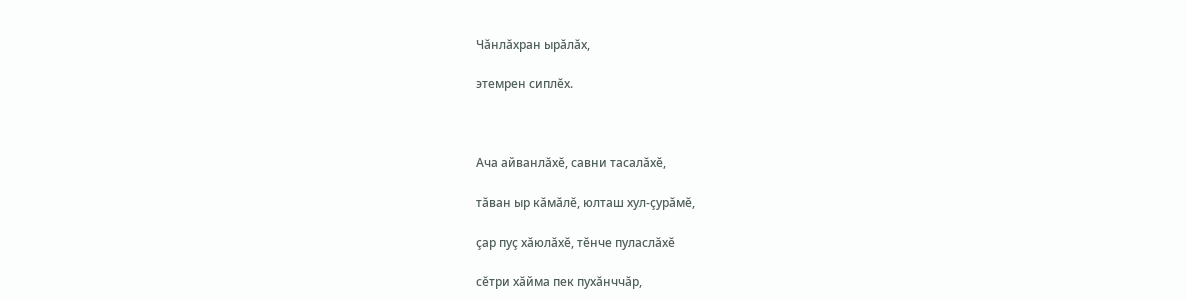Чăнлăхран ырăлăх,

этемрен сиплĕх.



Ача айванлăхĕ, савни тасалăхĕ,

тăван ыр кăмăлĕ, юлташ хул-çурăмĕ,

çар пуç хăюлăхĕ, тĕнче пуласлăхĕ

сĕтри хăйма пек пухăнччăр,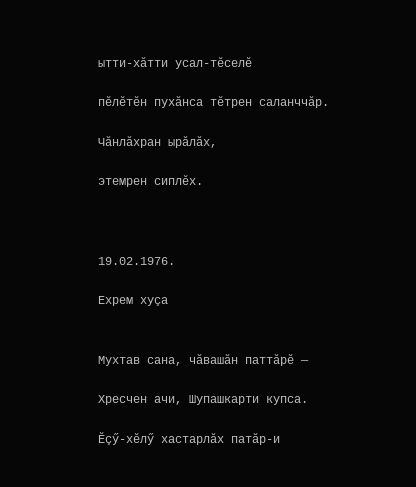ытти-хăтти усал-тĕселĕ

пĕлĕтĕн пухăнса тĕтрен саланччăр.

Чăнлăхран ырăлăх,

этемрен сиплĕх.



19.02.1976.

Ехрем хуçа


Мухтав сана, чăвашăн паттăрĕ —

Хресчен ачи, Шупашкарти купса.

Ĕçӳ-хĕлӳ хастарлăх патăр-и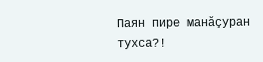Паян пире манăçуран тухса?!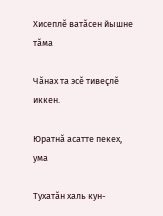Хисеплĕ ватăсен йышне тăма

Чăнах та эсĕ тивеçлĕ иккен.

Юратнă асатте пекех, ума

Тухатăн халь кун-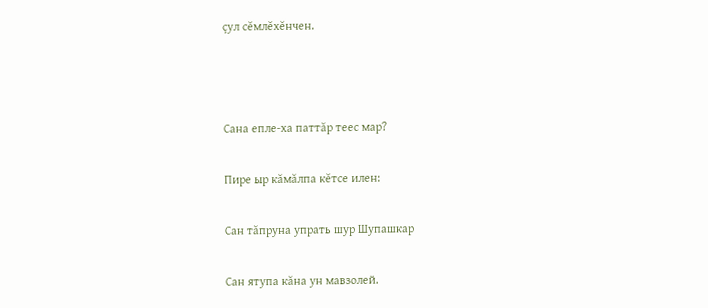çул сĕмлĕхĕнчен.



Сана епле-ха паттăр теес мар?

Пире ыр кăмăлпа кĕтсе илен:

Сан тăпруна упрать шур Шупашкар

Сан ятупа кăна ун мавзолей.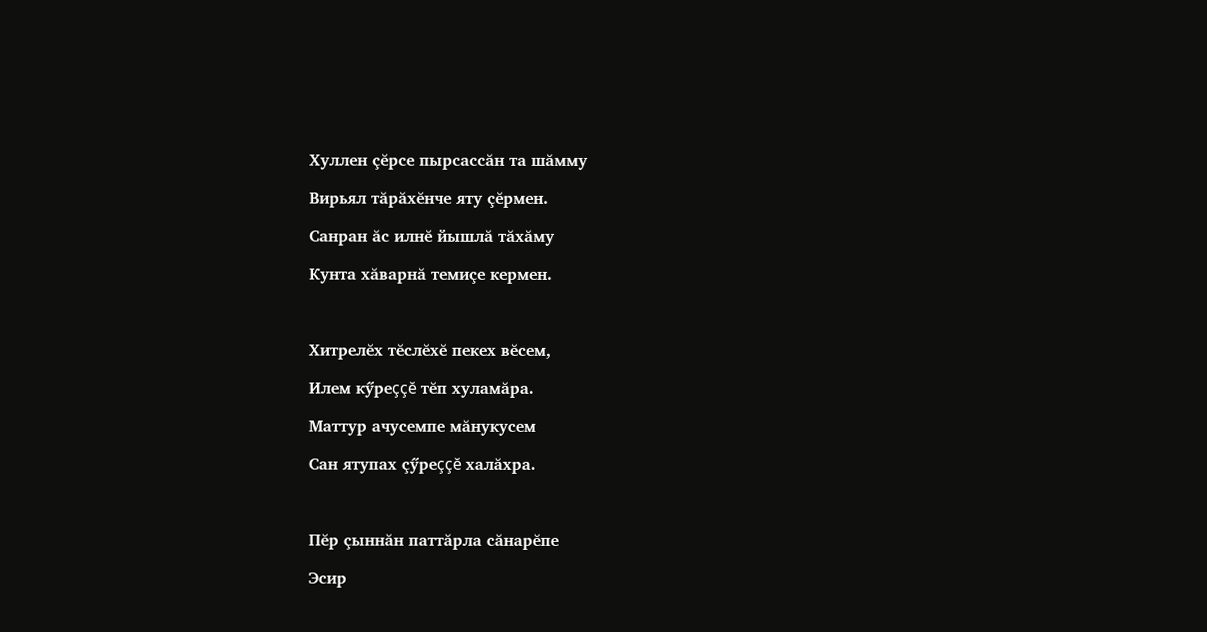Хуллен çĕрсе пырсассăн та шăмму

Вирьял тăрăхĕнче яту çĕрмен.

Санран ăс илнĕ йышлă тăхăму

Кунта хăварнă темиçе кермен.



Хитрелĕх тĕслĕхĕ пекех вĕсем,

Илем кӳреççĕ тĕп хуламăра.

Маттур ачусемпе мăнукусем

Сан ятупах çӳреççĕ халăхра.



Пĕр çыннăн паттăрла сăнарĕпе

Эсир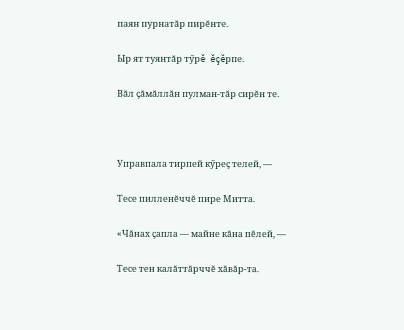паян пурнатăр пирĕнте.

Ыр ят туянтăр тӳрĕ ĕçĕрпе.

Вăл çăмăллăн пулман-тăр сирĕн те.



Управпала тирпей кӳреç телей, —

Тесе пилленĕччĕ пире Митта.

«Чăнах çапла — майне кăна пĕлей, —

Тесе тен калăттăрччĕ хăвăр-та.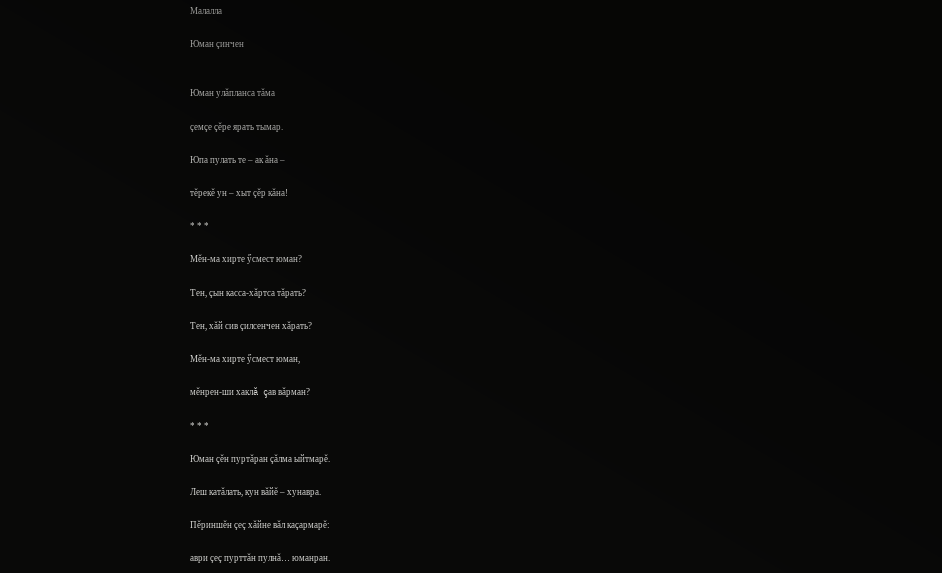Малалла

Юман çинчен


Юман улăпланса тăма

çемçе çĕре ярать тымар.

Юпа пулать те – ак ăна –

тĕрекĕ ун – хыт çĕр кăна!

* * *

Мĕн-ма хирте ӳсмест юман?

Тен, çын касса-хăртса тăрать?

Тен, хăй сив çилсенчен хăрать?

Мĕн-ма хирте ӳсмест юман,

мĕнрен-ши хаклă çав вăрман?

* * *

Юман çĕн пуртăран çăлма ыйтмарĕ.

Леш катăлать, кун вăйĕ – хунавра.

Пĕриншĕн çеç хăйне вăл каçармарĕ:

аври çеç пурттăн пулнă… юманран.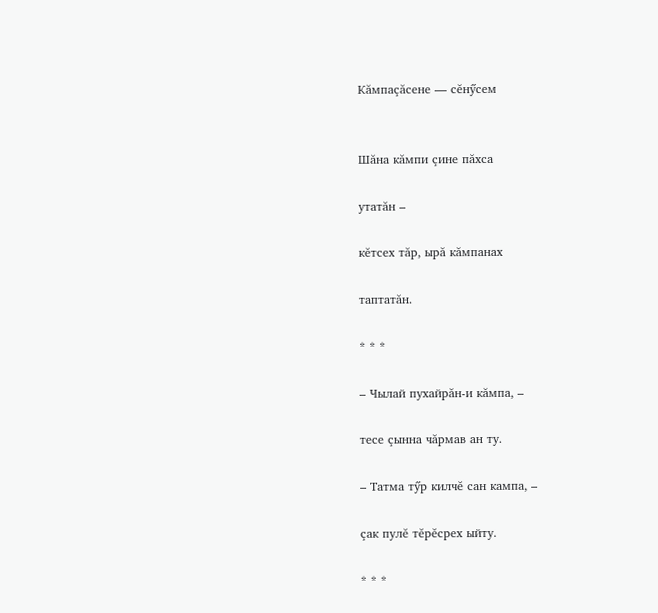Кăмпаçăсене — сĕнӳсем


Шăна кăмпи çине пăхса

утатăн –

кĕтсех тăр, ырă кăмпанах

таптатăн.

* * *

– Чылай пухайрăн-и кăмпа, –

тесе çынна чăрмав ан ту.

– Татма тӳр килчĕ сан кампа, –

çак пулĕ тĕрĕсрех ыйту.

* * *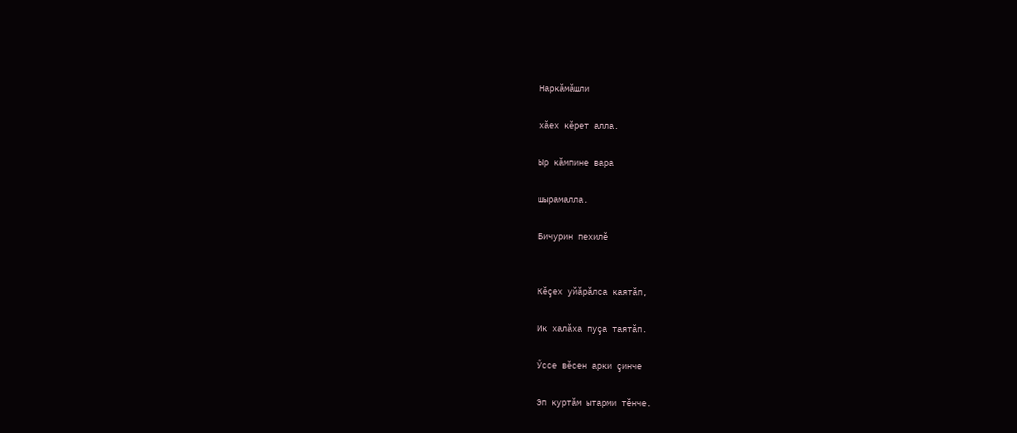Наркăмăшли

хăех кĕрет алла.

Ыр кăмпине вара

шырамалла.

Бичурин пехилĕ


Кĕçех уйăрăлса каятăп,

Ик халăха пуçа таятăп.

Ӳссе вĕсен арки çинче

Эп куртăм ытарми тĕнче.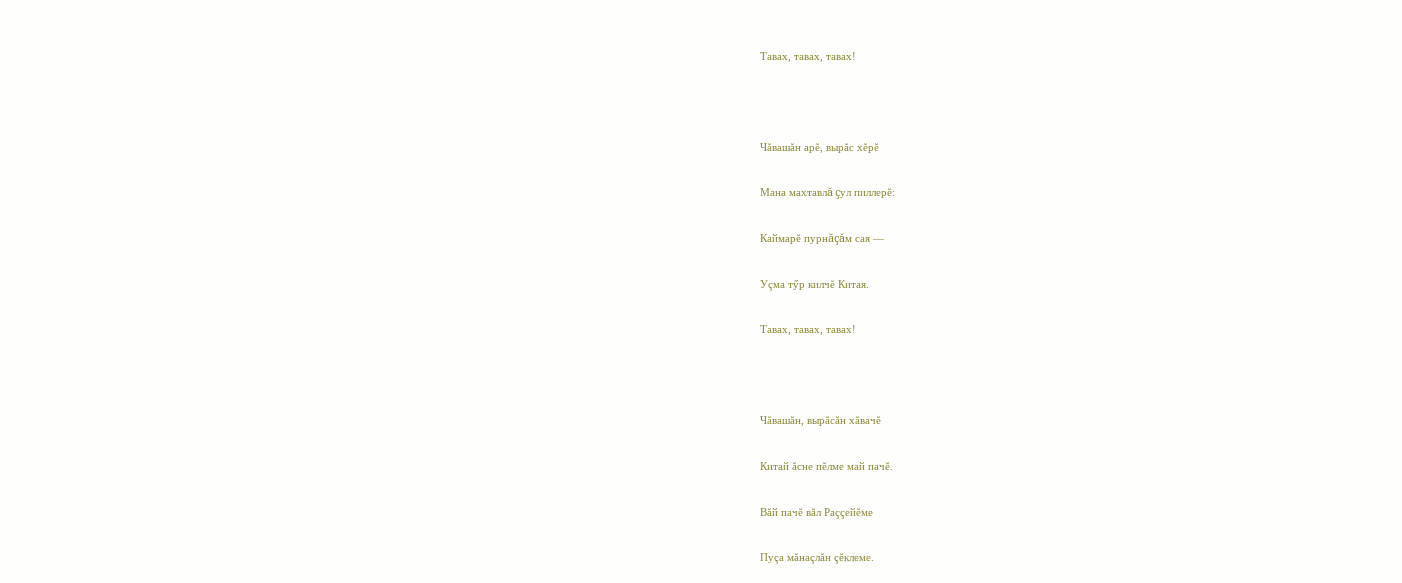Тавах, тавах, тавах!



Чăвашăн арĕ, вырăс хĕрĕ

Мана махтавлă çул пиллерĕ:

Каймарĕ пурнăçăм сая —

Уçма тӳр килчĕ Китая.

Тавах, тавах, тавах!



Чăвашăн, вырăсăн хăвачĕ

Китай ăсне пĕлме май пачĕ.

Вăй пачĕ вăл Раççейĕме

Пуçа мăнаçлăн çĕклеме.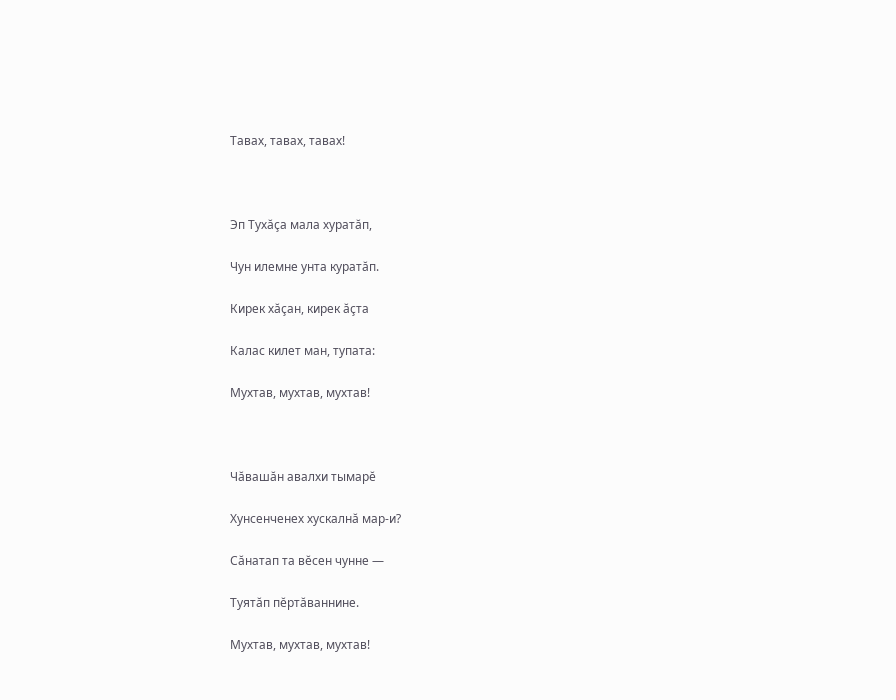Тавах, тавах, тавах!



Эп Тухăçа мала хуратăп,

Чун илемне унта куратăп.

Кирек хăçан, кирек ăçта

Калас килет ман, тупата:

Мухтав, мухтав, мухтав!



Чăвашăн авалхи тымарĕ

Хунсенченех хускалнă мар-и?

Сăнатап та вĕсен чунне —

Туятăп пĕртăваннине.

Мухтав, мухтав, мухтав!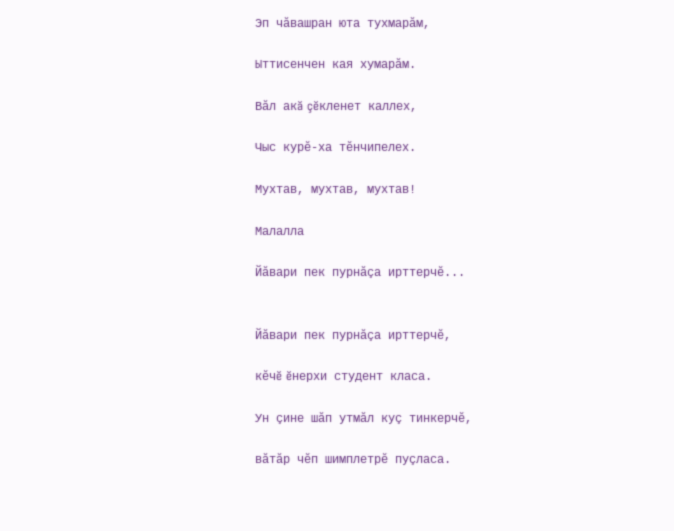Эп чăвашран юта тухмарăм,

Ыттисенчен кая хумарăм.

Вăл акă çĕкленет каллех,

Чыс курĕ-ха тĕнчипелех.

Мухтав, мухтав, мухтав!

Малалла

Йăвари пек пурнăçа ирттерчĕ...


Йăвари пек пурнăçа ирттерчĕ,

кĕчĕ ĕнерхи студент класа.

Ун çине шăп утмăл куç тинкерчĕ,

вăтăр чĕп шимплетрĕ пуçласа.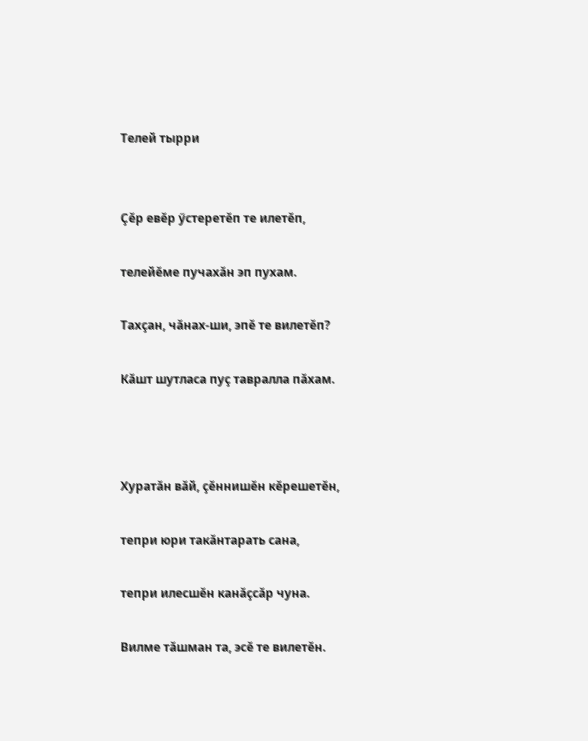Телей тырри


Çĕр евĕр ӳстеретĕп те илетĕп,

телейĕме пучахăн эп пухам.

Тахçан, чăнах-ши, эпĕ те вилетĕп?

Кăшт шутласа пуç тавралла пăхам.



Хуратăн вăй, çĕннишĕн кĕрешетĕн,

тепри юри такăнтарать сана,

тепри илесшĕн канăçсăр чуна.

Вилме тăшман та, эсĕ те вилетĕн.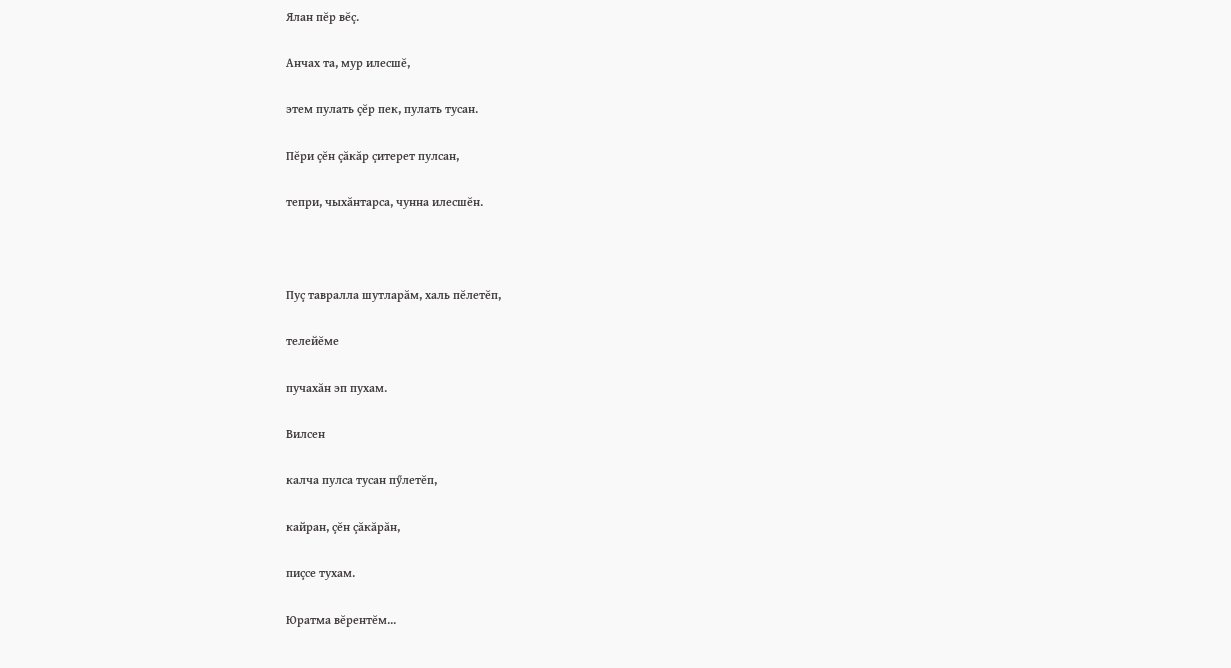Ялан пĕр вĕç.

Анчах та, мур илесшĕ,

этем пулать çĕр пек, пулать тусан.

Пĕри çĕн çăкăр çитерет пулсан,

тепри, чыхăнтарса, чунна илесшĕн.



Пуç тавралла шутларăм, халь пĕлетĕп,

телейĕме

пучахăн эп пухам.

Вилсен

калча пулса тусан пӳлетĕп,

кайран, çĕн çăкăрăн,

пиçсе тухам.

Юратма вĕрентĕм...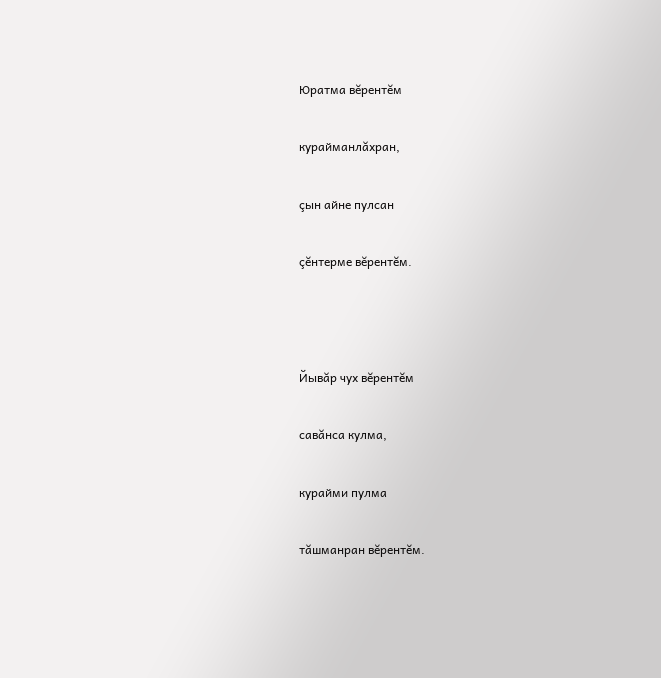Юратма вĕрентĕм

курайманлăхран,

çын айне пулсан

çĕнтерме вĕрентĕм.



Йывăр чух вĕрентĕм

савăнса кулма,

курайми пулма

тăшманран вĕрентĕм.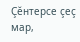Çĕнтерсе çеç мар,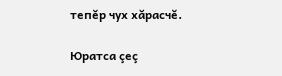тепĕр чух хăрасчĕ.

Юратса çеç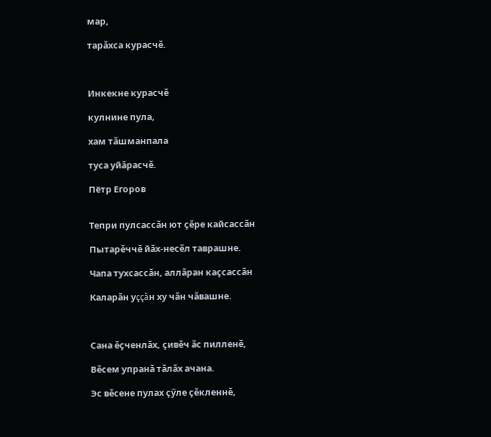мар,

тарăхса курасчĕ.



Инкекне курасчĕ

кулнине пула,

хам тăшманпала

туса уйăрасчĕ.

Пётр Егоров


Тепри пулсассăн ют çĕре кайсассăн

Пытарĕччĕ йăх-несĕл таврашне.

Чапа тухсассăн, аллăран каçсассăн

Каларăн уççăн ху чăн чăвашне.



Сана ĕçченлăх, çивĕч ăс пилленĕ,

Вĕсем упранă тăлăх ачана.

Эс вĕсене пулах çӳле çĕкленнĕ,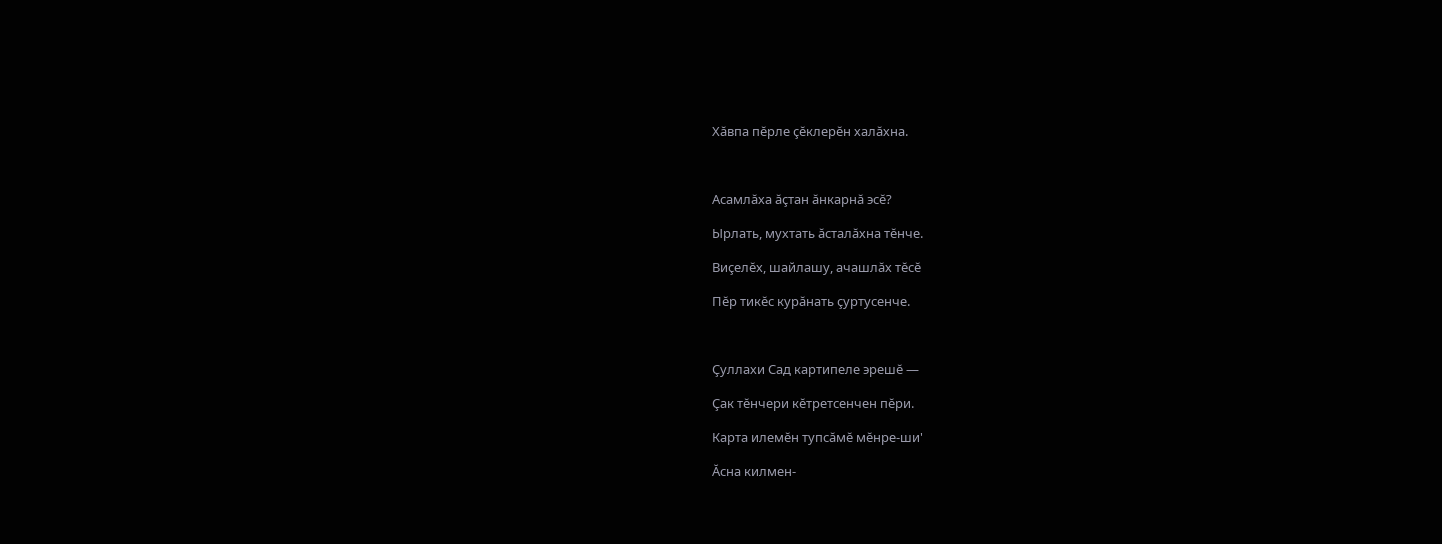Хăвпа пĕрле çĕклерĕн халăхна.



Асамлăха ăçтан ăнкарнă эсĕ?

Ырлать, мухтать ăсталăхна тĕнче.

Виçелĕх, шайлашу, ачашлăх тĕсĕ

Пĕр тикĕс курăнать çуртусенче.



Çуллахи Сад картипеле эрешĕ —

Çак тĕнчери кĕтретсенчен пĕри.

Карта илемĕн тупсăмĕ мĕнре-ши'

Ăсна килмен-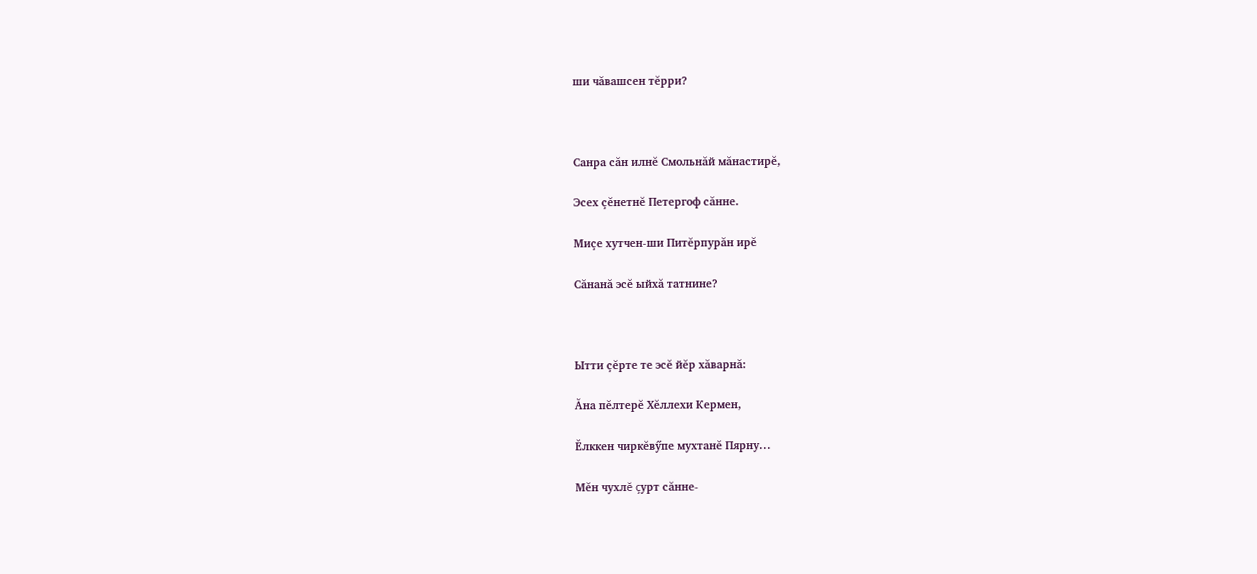ши чăвашсен тĕрри?



Санра сăн илнĕ Смольнăй мăнастирĕ,

Эсех çĕнетнĕ Петергоф сăнне.

Миçе хутчен-ши Питĕрпурăн ирĕ

Сăнанă эсĕ ыйхă татнине?



Ытти çĕрте те эсĕ йĕр хăварнă:

Ăна пĕлтерĕ Хĕллехи Кермен,

Ĕлккен чиркĕвӳпе мухтанĕ Пярну...

Мĕн чухлĕ çурт сăнне-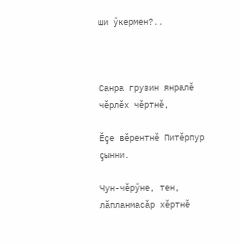ши ӳкермен?..



Санра грузин янралĕ чĕрлĕх чĕртнĕ,

Ĕçе вĕрентнĕ Питĕрпур çынни.

Чун-чĕрӳне, тен, лăпланмасăр хĕртнĕ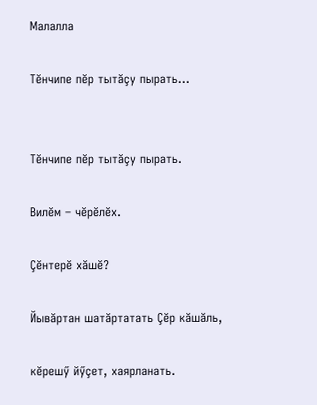Малалла

Тĕнчипе пĕр тытăçу пырать...


Тĕнчипе пĕр тытăçу пырать.

Вилĕм – чĕрĕлĕх.

Çĕнтерĕ хăшĕ?

Йывăртан шатăртатать Çĕр кăшăль,

кĕрешӳ йӳçет, хаярланать.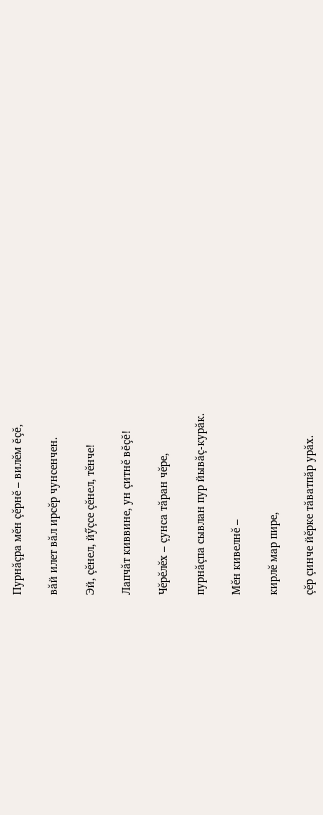Пурнăçра мĕн çĕрнĕ – вилĕм ĕçĕ,

вăй илет вăл ирсĕр чунсенчен.

Эй, çĕнел, йӳçсе çĕнел, тĕнче!

Лапчăт киввине, ун çитнĕ вĕçĕ!

Чĕрĕлĕх – çунса тăран чĕре,

пурнăçпа сывлан пур йывăç-курăк.

Мĕн кивелнĕ –

кирлĕ мар пире,

çĕр çинче йĕрке тăватпăр урăх.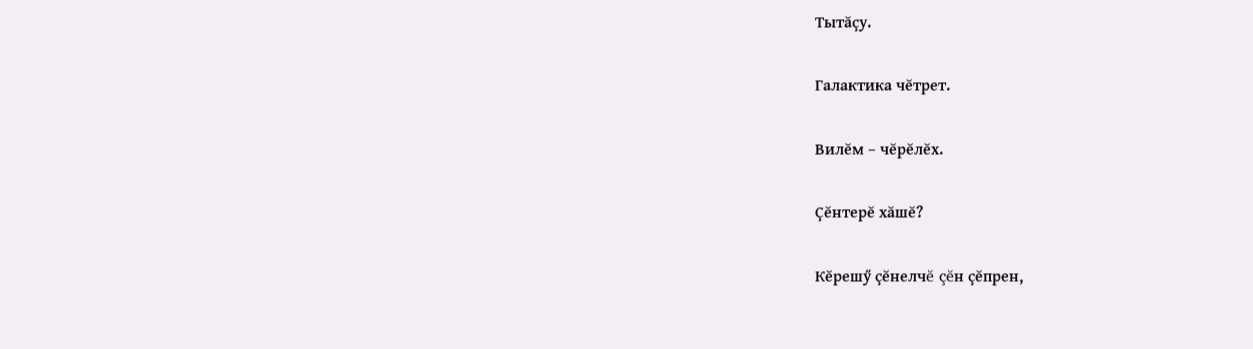Тытăçу.

Галактика чĕтрет.

Вилĕм – чĕрĕлĕх.

Çĕнтерĕ хăшĕ?

Кĕрешӳ çĕнелчĕ çĕн çĕпрен,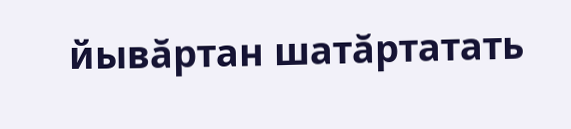йывăртан шатăртатать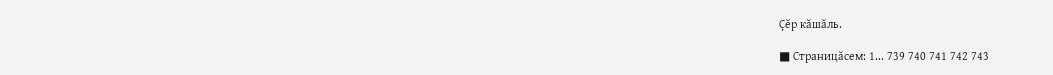Çĕр кăшăль.

■ Страницăсем: 1... 739 740 741 742 743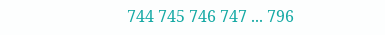744 745 746 747 ... 796